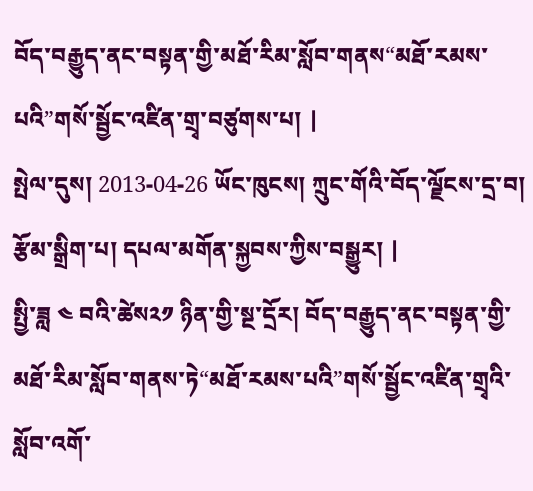བོད་བརྒྱུད་ནང་བསྟན་གྱི་མཐོ་རིམ་སློབ་གནས“མཐོ་རམས་པའི”གསོ་སྦྱོང་འཛིན་གྲྭ་བཙུགས་པ། |
སྤེལ་དུས། 2013-04-26 ཡོང་ཁུངས། ཀྲུང་གོའི་བོད་ལྗོངས་དྲ་བ། རྩོམ་སྒྲིག་པ། དཔལ་མགོན་སྐྱབས་ཀྱིས་བསྒྱུར། |
སྤྱི་ཟླ ༤ བའི་ཚེས༢༡ ཉིན་གྱི་སྔ་དྲོར། བོད་བརྒྱུད་ནང་བསྟན་གྱི་མཐོ་རིམ་སློབ་གནས་ཏེ“མཐོ་རམས་པའི”གསོ་སྦྱོང་འཛིན་གྲྭའི་སློབ་འགོ་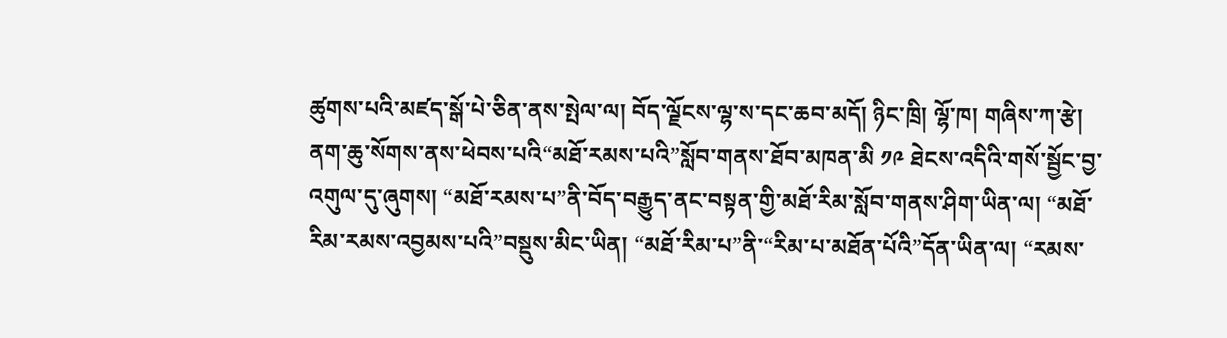ཚུགས་པའི་མཛད་སྒོ་པེ་ཅིན་ནས་སྤེལ་ལ། བོད་ལྗོངས་ལྷ་ས་དང་ཆབ་མདོ། ཉིང་ཁྲི། ལྷོ་ཁ། གཞིས་ཀ་རྩེ། ནག་ཆུ་སོགས་ནས་ཕེབས་པའི“མཐོ་རམས་པའི”སློབ་གནས་ཐོབ་མཁན་མི ༡༩ ཐེངས་འདིའི་གསོ་སྦྱོང་བྱ་འགུལ་དུ་ཞུགས། “མཐོ་རམས་པ”ནི་བོད་བརྒྱུད་ནང་བསྟན་གྱི་མཐོ་རིམ་སློབ་གནས་ཤིག་ཡིན་ལ། “མཐོ་རིམ་རམས་འབྱམས་པའི”བསྡུས་མིང་ཡིན། “མཐོ་རིམ་པ”ནི་“རིམ་པ་མཐོན་པོའི”དོན་ཡིན་ལ། “རམས་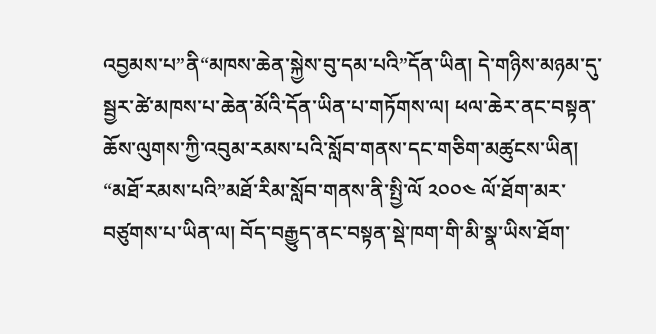འབྱམས་པ”ནི“མཁས་ཆེན་སྐྱེས་བུ་དམ་པའི”དོན་ཡིན། དེ་གཉིས་མཉམ་དུ་སྦྱར་ཚེ་མཁས་པ་ཆེན་མོའི་དོན་ཡིན་པ་གཏོགས་ལ། ཕལ་ཆེར་ནང་བསྟན་ཆོས་ལུགས་ཀྱི་འབུམ་རམས་པའི་སློབ་གནས་དང་གཅིག་མཚུངས་ཡིན། “མཐོ་རམས་པའི”མཐོ་རིམ་སློབ་གནས་ནི་སྤྱི་ལོ ༢༠༠༤ ལོ་ཐོག་མར་བཙུགས་པ་ཡིན་ལ། བོད་བརྒྱུད་ནང་བསྟན་སྡེ་ཁག་གི་མི་སྣ་ཡིས་ཐོག་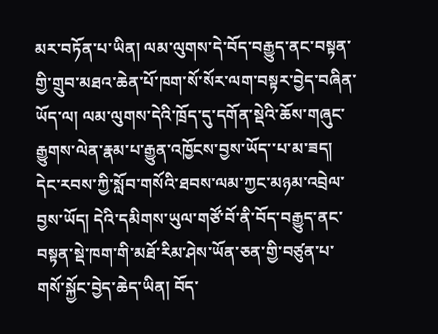མར་བཏོན་པ་ཡིན། ལམ་ལུགས་དེ་བོད་བརྒྱུད་ནང་བསྟན་གྱི་གྲུབ་མཐའ་ཆེན་པོ་ཁག་སོ་སོར་ལག་བསྟར་བྱེད་བཞིན་ཡོད་ལ། ལམ་ལུགས་དེའི་ཁྲོད་དུ་དགོན་སྡེའི་ཆོས་གཞུང་རྒྱུགས་ལེན་རྣམ་པ་རྒྱུན་འཁྱོངས་བྱས་ཡོད་་པ་མ་ཟད། དེང་རབས་ཀྱི་སློབ་གསོའི་ཐབས་ལམ་ཀྱང་མཉམ་འབྲེལ་བྱས་ཡོད། དེའི་དམིགས་ཡུལ་གཙོ་བོ་ནི་བོད་བརྒྱུད་ནང་བསྟན་སྡེ་ཁག་གི་མཐོ་རིམ་ཤེས་ཡོན་ཅན་གྱི་བཙུན་པ་གསོ་སྐྱོང་བྱེད་ཆེད་ཡིན། བོད་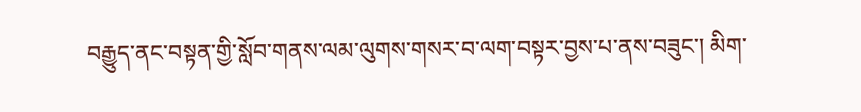བརྒྱུད་ནང་བསྟན་གྱི་སློབ་གནས་ལམ་ལུགས་གསར་བ་ལག་བསྟར་བྱས་པ་ནས་བཟུང་། མིག་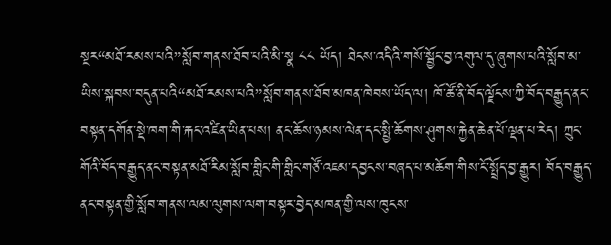སྔར“མཐོ་རམས་པའི”སློབ་གནས་ཐོབ་པའི་མི་སྣ ༨༨ ཡོད། ཐེངས་འདིའི་གསོ་སྦྱོང་བྱ་འགུལ་དུ་ཞུགས་པའི་སློབ་མ་ཡིས་སྐབས་བདུན་པའི“མཐོ་རམས་པའི”སློབ་གནས་ཐོབ་མཁན་ཁེབས་ཡོད་ལ། ཁོ་ཚོ་ནི་བོད་ལྗོངས་ཀྱི་བོད་བརྒྱུད་ནང་བསྟན་དགོན་སྡེ་ཁག་གི་རྐང་འཛིན་ཡིན་པས། ནང་ཆོས་ཉམས་ལེན་དང་སྤྱི་ཆོགས་ཤུགས་རྐྱེན་ཆེན་པོ་ལྡན་པ་རེད། ཀྲུང་གོའི་བོད་བརྒྱུད་ནང་བསྟན་མཐོ་རིམ་སློབ་གླིང་གི་གླིང་གཙོ་འཇམ་དབྱངས་བཞད་པ་མཆོག་གིས་ངོ་སྤྲོད་བྱ་རྒྱུར། བོད་བརྒྱུད་ནང་བསྟན་གྱི་སློབ་གནས་ལམ་ལུགས་ལག་བསྟར་བྱེད་མཁན་གྱི་ལས་ཁུངས་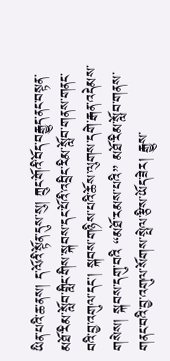ཡིན་པའི་ཆ་ནས། ད་ལོའི་སྟོན་དུས་སུ། ཀྲུང་གོའི་བོད་བརྒྱུད་ནང་བསྟན་མཐོ་རིམ་སློབ་གླིང་གིས་སྐབས་དང་པོའི་འབྲིང་རིམ་སློབ་གནས་གནང་བའི་བྱ་འགུལ་དང་། སྐབས་གཉིས་པའི་ཆོས་ལུགས་དགེ་རྒན་འདེམས་གསེས། སྐབས་དགུ་བའི “མཐོ་རམས་པའི” མཐོ་རིམ་སློབ་གནས་གནང་བའི་བྱ་འགུལ་སོགས་སྤེལ་རྩིས་ཡོད་ཟེར། རྒྱུས་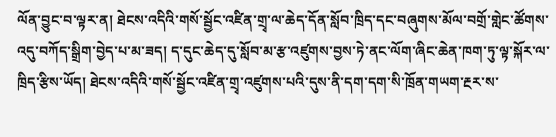ལོན་བྱུང་བ་ལྟར་ན། ཐེངས་འདིའི་གསོ་སྦྱོང་འཛིན་གྲྭ་ལ་ཆེད་དོན་སློབ་ཁྲིད་དང་བཞུགས་མོལ་བགྲོ་གླེང་ཚོགས་འདུ་བཀོད་སྒྲིག་བྱེད་པ་མ་ཟད། ད་དུང་ཆེད་དུ་སློབ་མ་རྩ་འཛུགས་བྱས་ཏེ་ནང་ལོག་ཞིང་ཆེན་ཁག་ཏུ་ལྟ་སྐོར་ལ་ཁྲིད་རྩིས་ཡོད། ཐེངས་འདིའི་གསོ་སྦྱོང་འཛིན་གྲྭ་འཛུགས་པའི་དུས་ནི་དག་དག་སི་ཁྲོན་གཡག་རྔར་ས་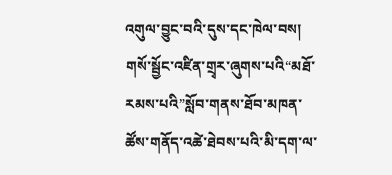འགུལ་བྱུང་བའི་དུས་དང་ཁེལ་བས། གསོ་སྦྱོང་འཛིན་གྲྭར་ཞུགས་པའི“མཐོ་རམས་པའི”སློབ་གནས་ཐོབ་མཁན་ཚོས་གནོད་འཚེ་ཐེབས་པའི་མི་དག་ལ་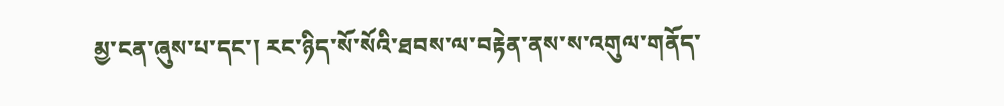མྱ་ངན་ཞུས་པ་དང་། རང་ཉིད་སོ་སོའི་ཐབས་ལ་བརྟེན་ནས་ས་འགུལ་གནོད་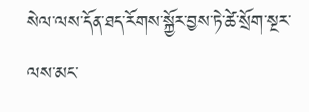སེལ་ལས་དོན་ཐད་རོགས་སྐྱོར་བྱས་ཏེ་ཚེ་སྲོག་སྔར་ལས་མང་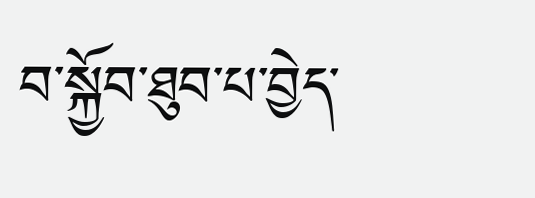བ་སྐྱོབ་ཐུབ་པ་བྱེད་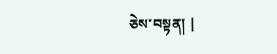ཅེས་བསྟན། |